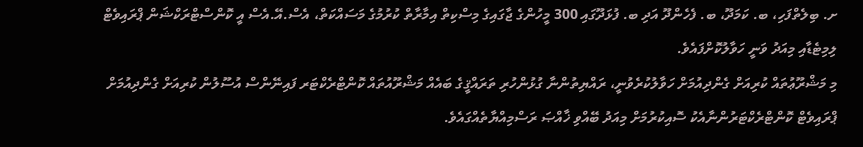ށ. ބިލެތްފަހި، ބ. ކަމަދޫ، ބ. ފެހެންދޫ އަދި ބ. ފުޅަދޫގައި 300 މީހުންގެ ޖާގައިގެ މިސްކިތް އިމާރާތް ކުރުމުގެ މަސައްކަތް، އެސް.އޭ.އެސް އީ ކޮންސްޓްރަކްޝަން ޕްރައިވެޓް ލިމިޓެޑާއި މިއަދު ވަނީ ހަވާލުކޮށްފައެވެ.
މި މަޝްރޫޢުތައް ކުރިއަށް ގެންދިއުމަށް ހަވާލުކުރެވުނީ، ރައްޔިތުންނާ ގުޅުންހުރި ތަރައްޤީގެ ބައެއް މަޝްރޫއުތައް ކޮންޓްރެކްޓަރ ފައިނޭންސް އުސޫލުން ކުރިއަށް ގެންދިއުމަށް ޕްރައިވެޓް ކޮންޓްރެކްޓަރުންނާއެކު ސޮއިކުރުމަށް މިއަދު ބޭއްވި ޚާއްޞަ ރަސްމިއްޔާތެއްގައެވެ.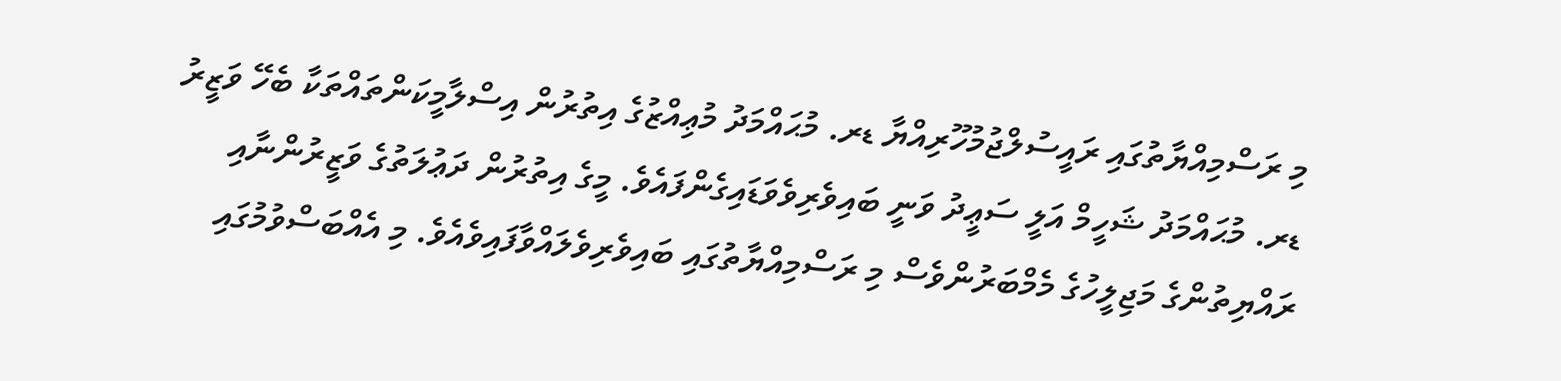މި ރަސްމިއްޔާތުގައި ރައީސުލްޖުމުހޫރިއްޔާ ޑރ. މުޙައްމަދު މުޢިއްޒުގެ އިތުރުން އިސްލާމީކަންތައްތަކާ ބެހޭ ވަޒީރު ޑރ. މުޙައްމަދު ޝަހީމް އަލީ ސަޢީދު ވަނީ ބައިވެރިވެވަޑައިގެންފައެވެ. މީގެ އިތުރުން ދަޢުލަތުގެ ވަޒީރުންނާއި ރައްޔިތުންގެ މަޖިލީހުގެ މެމްބަރުންވެސް މި ރަސްމިއްޔާތުގައި ބައިވެރިވެލައްވާފައިވެއެވެ. މި އެއްބަސްވުމުގައި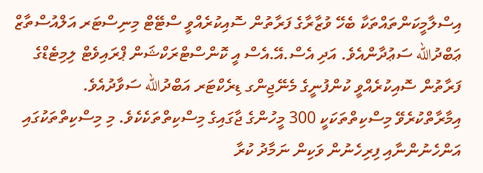އިސްލާމީކަންތައްތަކާ ބެހޭ ވުޒާރާގެ ފަރާތުން ސޮއިކުރެއްވީ ސްޓޭޓް މިނިސްޓަރ އަލްއުސްތާޒް ޢަބްދުالله ސަޢުދާންއެވެ. އަދި އެސް.އޭ.އެސް އީ ކޮންސްޓްރަކްޝަން ޕްރައިވެޓް ލިމިޓެޑްގެ ފަރާތުން ސޮއިކުރެއްވީ ކުންފުނީގެ މެނޭޖިންގ ޑިރެކްޓަރ އަބްދުالله ސަވާދުއެވެ.
އިމާރާތްކުރެވޭ މިސްކިތްތަކަކީ 300 މީހުންގެ ޖާގައިގެ މިސްކިތްތަކެކެވެ. މި މިސްކިތްތަކުގައި އަންހެނުންނާއި ފިރިހެނުން ވަކިން ނަމާދު ކުރާ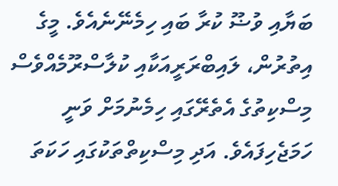ބަޔާއި ވުޟޫ ކުރާ ބައި ހިމެނޭނެއެވެ. މީގެ އިތުރުން، ލައިބްރަރީއަކާއި ކުލާސްރޫމެއްވެސް މިސްކިތުގެ އެތެރޭގައި ހިމެނުމަށް ވަނީ ހަމަޖެހިފައެވެ. އަދި މިސްކިތްތަކުގައި ހަކަތަ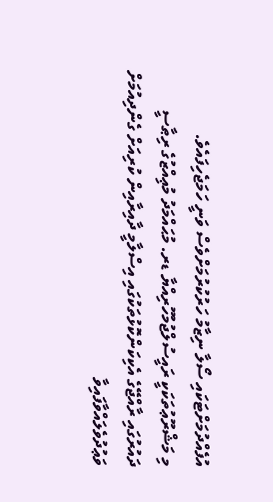އުފެއްދުމަށްޓަކައި ސޯލާ ނިޒާމު ހަރުކުރުމަށްވެސް ވަނީ ހަމަޖެހިފައެވެ.
މި މަޝްރޫޢުތަކަކީ ރައީސުލްޖުމުހޫރިއްޔާ ޑރ. މުޙައްމަދު މުޢިއްޒުގެ ރިޠާސީ ދައުރުގައި ރާއްޖޭގެ އެކިކަންކޮޅުތަކުގައި އިސްލާމީ ދާއިރާއިން ކުރިއަށް ގެންދިއުމަށް ވަޢުދުވެލައްވާފައިވާ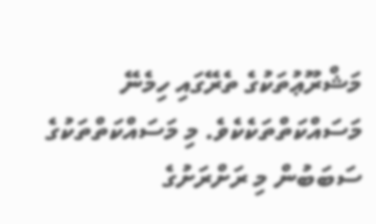މަޝްރޫޢުތަކުގެ ތެރޭގައި ހިމެނޭ މަސައްކަތްތަކެކެވެ. މި މަސައްކަތްތަކުގެ ސަބަބުން މި ރަށްރަށުގެ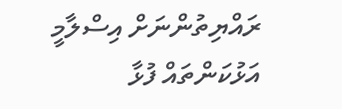ރައްޔިތުންނަށް އިސްލާމީ އަޅުކަންތައް ފުޅާ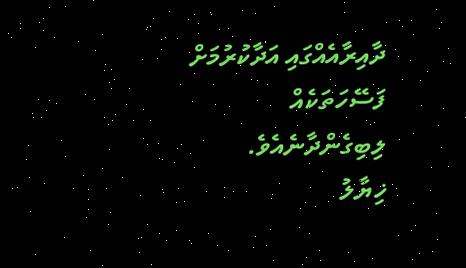ދާއިރާއެއްގައި އަދާކުރުމަށް ފަސޭހަތަކެއް ލިބިގެންދާނެއެވެ.
ޚިޔާލު